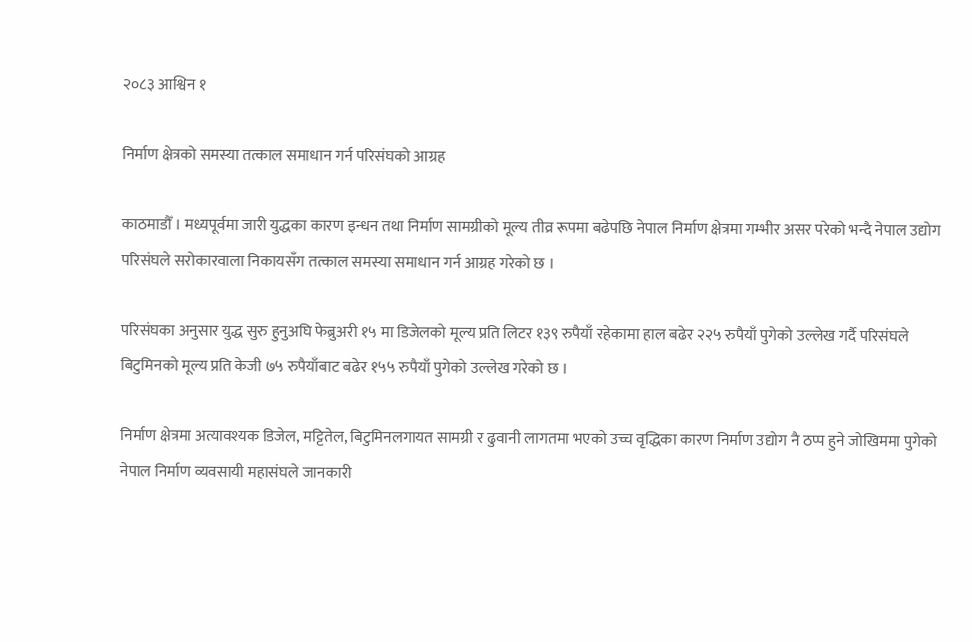२०८३ आश्विन १

निर्माण क्षेत्रको समस्या तत्काल समाधान गर्न परिसंघको आग्रह

काठमाडौँ । मध्यपूर्वमा जारी युद्धका कारण इन्धन तथा निर्माण सामग्रीको मूल्य तीव्र रूपमा बढेपछि नेपाल निर्माण क्षेत्रमा गम्भीर असर परेको भन्दै नेपाल उद्योग परिसंघले सरोकारवाला निकायसँग तत्काल समस्या समाधान गर्न आग्रह गरेको छ ।

परिसंघका अनुसार युद्ध सुरु हुनुअघि फेब्रुअरी १५ मा डिजेलको मूल्य प्रति लिटर १३९ रुपैयाँ रहेकामा हाल बढेर २२५ रुपैयाँ पुगेको उल्लेख गर्दै परिसंघले बिटुमिनको मूल्य प्रति केजी ७५ रुपैयाँबाट बढेर १५५ रुपैयाँ पुगेको उल्लेख गरेको छ ।

निर्माण क्षेत्रमा अत्यावश्यक डिजेल, मट्टितेल, बिटुमिनलगायत सामग्री र ढुवानी लागतमा भएको उच्च वृद्धिका कारण निर्माण उद्योग नै ठप्प हुने जोखिममा पुगेको नेपाल निर्माण व्यवसायी महासंघले जानकारी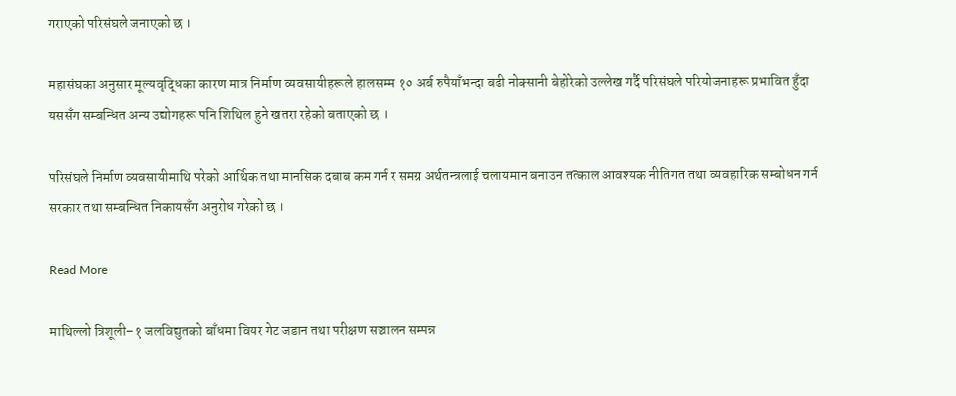गराएको परिसंघले जनाएको छ ।

महासंघका अनुसार मूल्यवृद्धिका कारण मात्र निर्माण व्यवसायीहरूले हालसम्म १० अर्ब रुपैयाँभन्दा बढी नोक्सानी बेहोरेको उल्लेख गर्दै परिसंघले परियोजनाहरू प्रभावित हुँदा यससँग सम्बन्धित अन्य उद्योगहरू पनि शिथिल हुने खतरा रहेको बताएको छ ।

परिसंघले निर्माण व्यवसायीमाथि परेको आर्थिक तथा मानसिक दबाब कम गर्न र समग्र अर्थतन्त्रलाई चलायमान बनाउन तत्काल आवश्यक नीतिगत तथा व्यवहारिक सम्बोधन गर्न सरकार तथा सम्बन्धित निकायसँग अनुरोध गरेको छ ।

Read More

माथिल्लो त्रिशूली–१ जलविद्युतको बाँधमा वियर गेट जडान तथा परीक्षण सञ्चालन सम्पन्न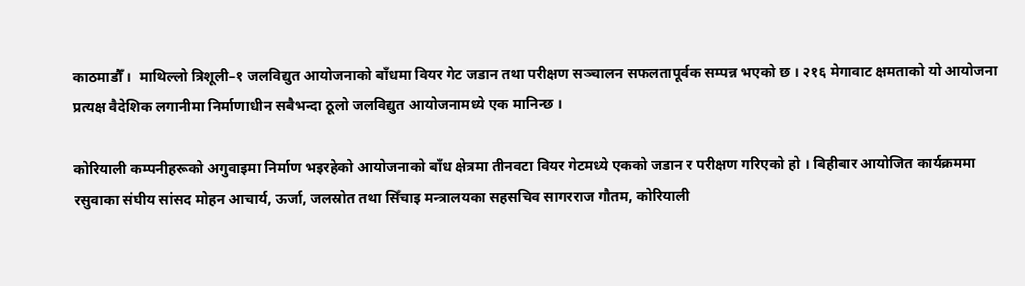काठमाडौँ ।  माथिल्लो त्रिशूली–१ जलविद्युत आयोजनाको बाँधमा वियर गेट जडान तथा परीक्षण सञ्चालन सफलतापूर्वक सम्पन्न भएको छ । २१६ मेगावाट क्षमताको यो आयोजना प्रत्यक्ष वैदेशिक लगानीमा निर्माणाधीन सबैभन्दा ठूलो जलविद्युत आयोजनामध्ये एक मानिन्छ ।

कोरियाली कम्पनीहरूको अगुवाइमा निर्माण भइरहेको आयोजनाको बाँध क्षेत्रमा तीनवटा वियर गेटमध्ये एकको जडान र परीक्षण गरिएको हो । बिहीबार आयोजित कार्यक्रममा रसुवाका संघीय सांसद मोहन आचार्य, ऊर्जा, जलस्रोत तथा सिँचाइ मन्त्रालयका सहसचिव सागरराज गौतम, कोरियाली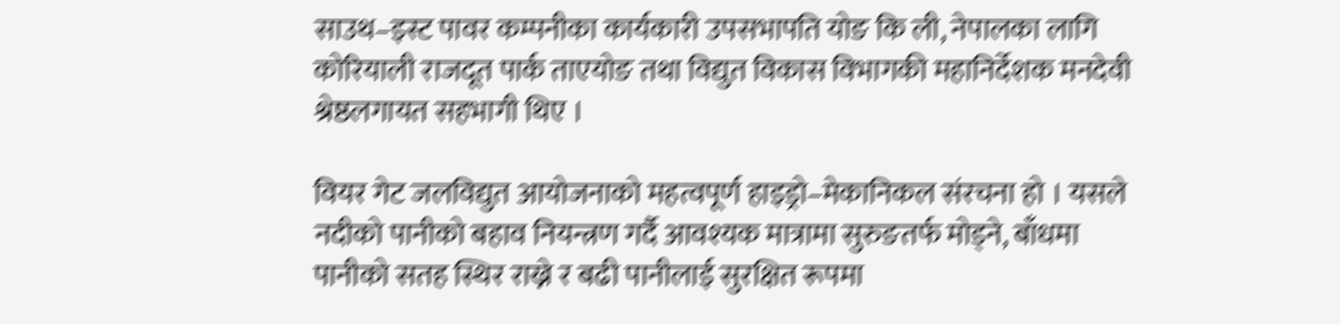साउथ–इस्ट पावर कम्पनीका कार्यकारी उपसभापति योङ कि ली, नेपालका लागि कोरियाली राजदूत पार्क ताएयोङ तथा विद्युत विकास विभागकी महानिर्देशक मनदेवी श्रेष्ठलगायत सहभागी थिए ।

वियर गेट जलविद्युत आयोजनाको महत्वपूर्ण हाइड्रो–मेकानिकल संरचना हो । यसले नदीको पानीको बहाव नियन्त्रण गर्दै आवश्यक मात्रामा सुरुङतर्फ मोड्ने, बाँधमा पानीको सतह स्थिर राख्ने र बढी पानीलाई सुरक्षित रूपमा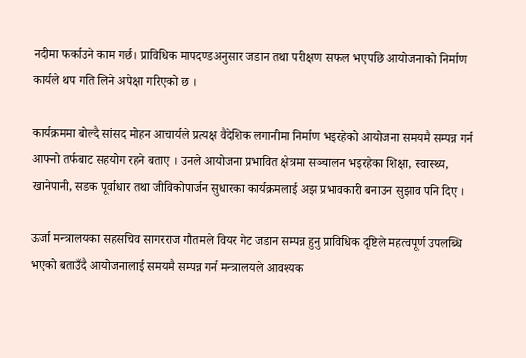नदीमा फर्काउने काम गर्छ। प्राविधिक मापदण्डअनुसार जडान तथा परीक्षण सफल भएपछि आयोजनाको निर्माण कार्यले थप गति लिने अपेक्षा गरिएको छ ।

कार्यक्रममा बोल्दै सांसद मोहन आचार्यले प्रत्यक्ष वैदेशिक लगानीमा निर्माण भइरहेको आयोजना समयमै सम्पन्न गर्न आफ्नो तर्फबाट सहयोग रहने बताए । उनले आयोजना प्रभावित क्षेत्रमा सञ्चालन भइरहेका शिक्षा, स्वास्थ्य, खानेपानी, सडक पूर्वाधार तथा जीविकोपार्जन सुधारका कार्यक्रमलाई अझ प्रभावकारी बनाउन सुझाव पनि दिए ।

ऊर्जा मन्त्रालयका सहसचिव सागरराज गौतमले वियर गेट जडान सम्पन्न हुनु प्राविधिक दृष्टिले महत्वपूर्ण उपलब्धि भएको बताउँदै आयोजनालाई समयमै सम्पन्न गर्न मन्त्रालयले आवश्यक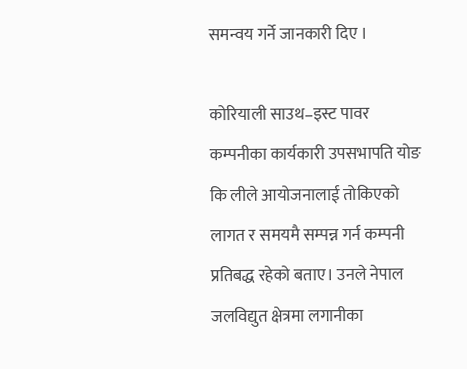समन्वय गर्ने जानकारी दिए ।

कोरियाली साउथ–इस्ट पावर कम्पनीका कार्यकारी उपसभापति योङ कि लीले आयोजनालाई तोकिएको लागत र समयमै सम्पन्न गर्न कम्पनी प्रतिबद्ध रहेको बताए। उनले नेपाल जलविद्युत क्षेत्रमा लगानीका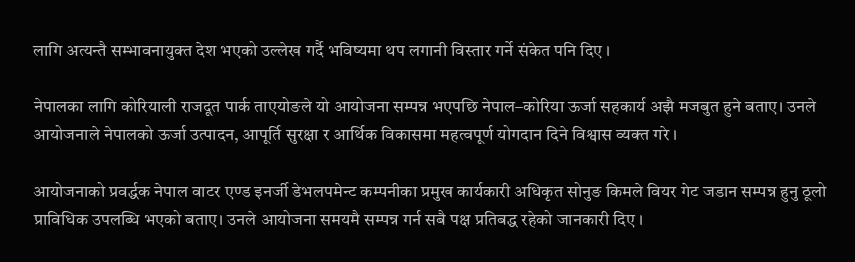लागि अत्यन्तै सम्भावनायुक्त देश भएको उल्लेख गर्दै भविष्यमा थप लगानी विस्तार गर्ने संकेत पनि दिए ।

नेपालका लागि कोरियाली राजदूत पार्क ताएयोङले यो आयोजना सम्पन्न भएपछि नेपाल–कोरिया ऊर्जा सहकार्य अझै मजबुत हुने बताए। उनले आयोजनाले नेपालको ऊर्जा उत्पादन, आपूर्ति सुरक्षा र आर्थिक विकासमा महत्वपूर्ण योगदान दिने विश्वास व्यक्त गरे ।

आयोजनाको प्रवर्द्धक नेपाल वाटर एण्ड इनर्जी डेभलपमेन्ट कम्पनीका प्रमुख कार्यकारी अधिकृत सोनुङ किमले वियर गेट जडान सम्पन्न हुनु ठूलो प्राविधिक उपलब्धि भएको बताए। उनले आयोजना समयमै सम्पन्न गर्न सबै पक्ष प्रतिबद्ध रहेको जानकारी दिए ।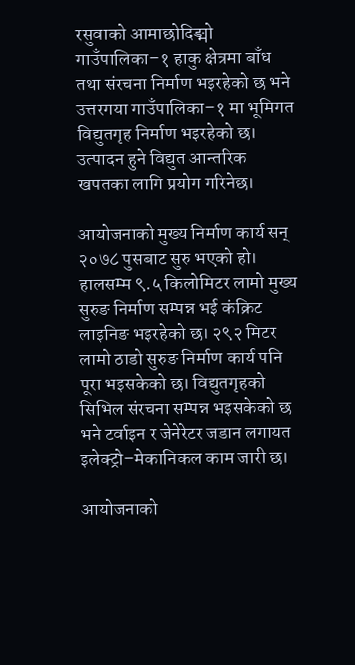रसुवाको आमाछोदिङ्मो गाउँपालिका–१ हाकु क्षेत्रमा बाँध तथा संरचना निर्माण भइरहेको छ भने उत्तरगया गाउँपालिका–१ मा भूमिगत विद्युतगृह निर्माण भइरहेको छ। उत्पादन हुने विद्युत आन्तरिक खपतका लागि प्रयोग गरिनेछ।

आयोजनाको मुख्य निर्माण कार्य सन् २०७८ पुसबाट सुरु भएको हो। हालसम्म ९.५ किलोमिटर लामो मुख्य सुरुङ निर्माण सम्पन्न भई कंक्रिट लाइनिङ भइरहेको छ। २९२ मिटर लामो ठाडो सुरुङ निर्माण कार्य पनि पूरा भइसकेको छ। विद्युतगृहको सिभिल संरचना सम्पन्न भइसकेको छ भने टर्वाइन र जेनेरेटर जडान लगायत इलेक्ट्रो–मेकानिकल काम जारी छ।

आयोजनाको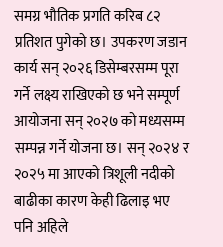समग्र भौतिक प्रगति करिब ८२ प्रतिशत पुगेको छ। उपकरण जडान कार्य सन् २०२६ डिसेम्बरसम्म पूरा गर्ने लक्ष्य राखिएको छ भने सम्पूर्ण आयोजना सन् २०२७ को मध्यसम्म सम्पन्न गर्ने योजना छ। सन् २०२४ र २०२५ मा आएको त्रिशूली नदीको बाढीका कारण केही ढिलाइ भए पनि अहिले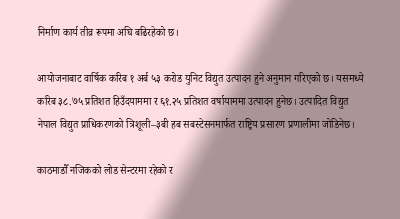निर्माण कार्य तीव्र रूपमा अघि बढिरहेको छ।

आयोजनाबाट वार्षिक करिब १ अर्ब ५३ करोड युनिट विद्युत उत्पादन हुने अनुमान गरिएको छ। यसमध्ये करिब ३८.७५ प्रतिशत हिउँदयाममा र ६१.२५ प्रतिशत वर्षायाममा उत्पादन हुनेछ। उत्पादित विद्युत नेपाल विद्युत प्राधिकरणको त्रिशूली–३बी हब सबस्टेसनमार्फत राष्ट्रिय प्रसारण प्रणालीमा जोडिनेछ।

काठमाडौँ नजिकको लोड सेन्टरमा रहेको र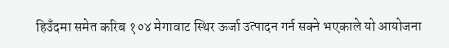हिउँदमा समेत करिब १०४ मेगावाट स्थिर ऊर्जा उत्पादन गर्न सक्ने भएकाले यो आयोजना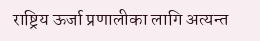राष्ट्रिय ऊर्जा प्रणालीका लागि अत्यन्त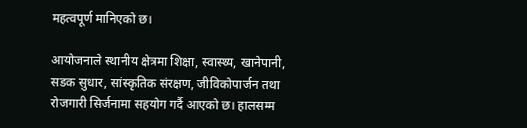महत्वपूर्ण मानिएको छ।

आयोजनाले स्थानीय क्षेत्रमा शिक्षा, स्वास्थ्य, खानेपानी, सडक सुधार, सांस्कृतिक संरक्षण, जीविकोपार्जन तथा रोजगारी सिर्जनामा सहयोग गर्दै आएको छ। हालसम्म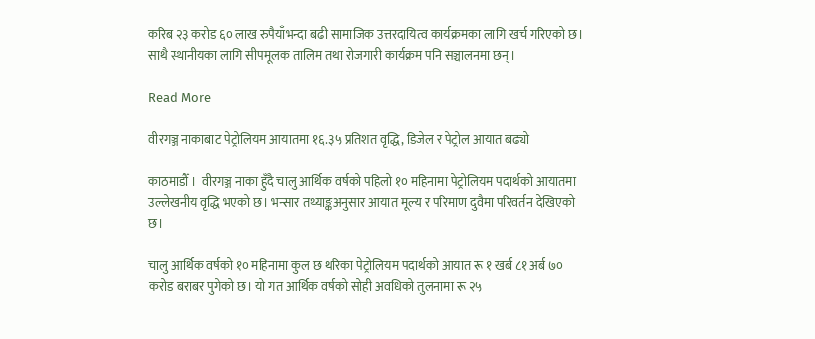करिब २३ करोड ६० लाख रुपैयाँभन्दा बढी सामाजिक उत्तरदायित्व कार्यक्रमका लागि खर्च गरिएको छ। साथै स्थानीयका लागि सीपमूलक तालिम तथा रोजगारी कार्यक्रम पनि सञ्चालनमा छन्।

Read More

वीरगञ्ज नाकाबाट पेट्रोलियम आयातमा १६.३५ प्रतिशत वृद्धि, डिजेल र पेट्रोल आयात बढ्यो

काठमाडौँ ।  वीरगञ्ज नाका हुँदै चालु आर्थिक वर्षको पहिलो १० महिनामा पेट्रोलियम पदार्थको आयातमा उल्लेखनीय वृद्धि भएको छ। भन्सार तथ्याङ्कअनुसार आयात मूल्य र परिमाण दुवैमा परिवर्तन देखिएको छ।

चालु आर्थिक वर्षको १० महिनामा कुल छ थरिका पेट्रोलियम पदार्थको आयात रू १ खर्ब ८१ अर्ब ७० करोड बराबर पुगेको छ। यो गत आर्थिक वर्षको सोही अवधिको तुलनामा रू २५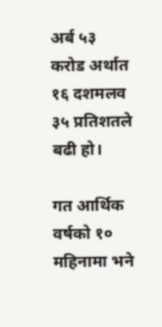अर्ब ५३ करोड अर्थात १६ दशमलव ३५ प्रतिशतले बढी हो।

गत आर्थिक वर्षको १० महिनामा भने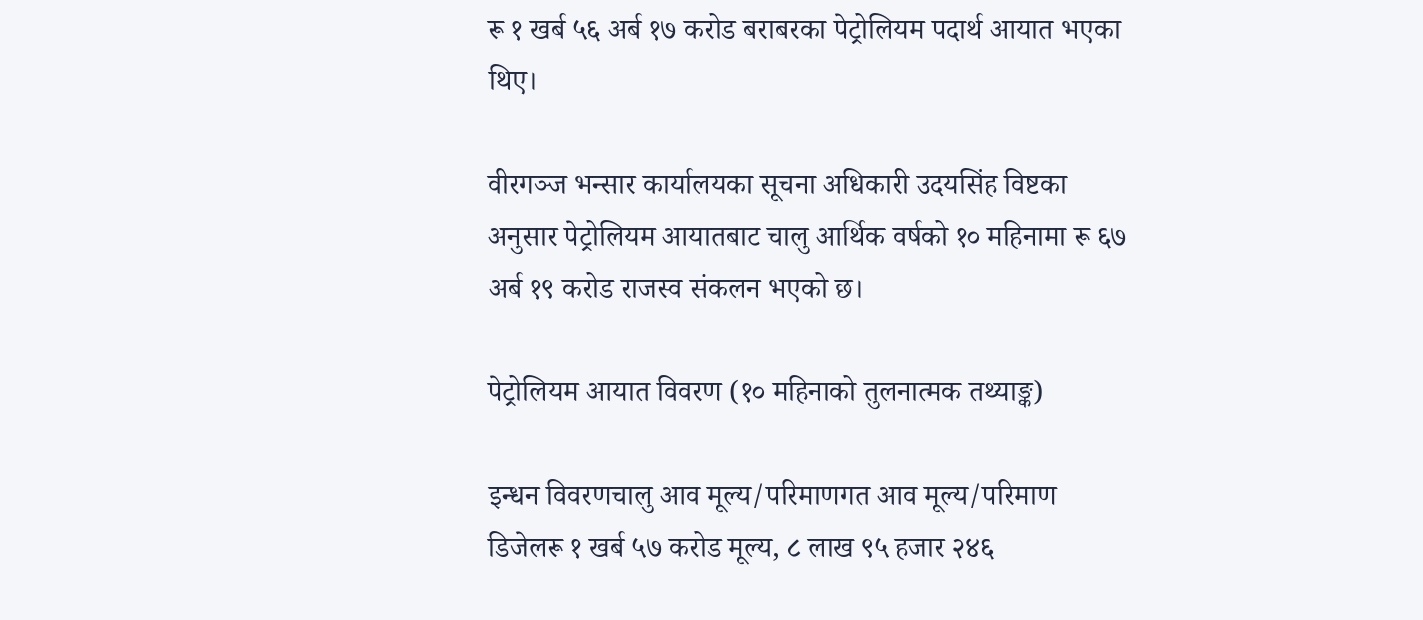रू १ खर्ब ५६ अर्ब १७ करोड बराबरका पेट्रोलियम पदार्थ आयात भएका थिए।

वीरगञ्ज भन्सार कार्यालयका सूचना अधिकारी उदयसिंह विष्टका अनुसार पेट्रोलियम आयातबाट चालु आर्थिक वर्षको १० महिनामा रू ६७ अर्ब १९ करोड राजस्व संकलन भएको छ।

पेट्रोलियम आयात विवरण (१० महिनाको तुलनात्मक तथ्याङ्क)

इन्धन विवरणचालु आव मूल्य/परिमाणगत आव मूल्य/परिमाण
डिजेलरू १ खर्ब ५७ करोड मूल्य, ८ लाख ९५ हजार २४६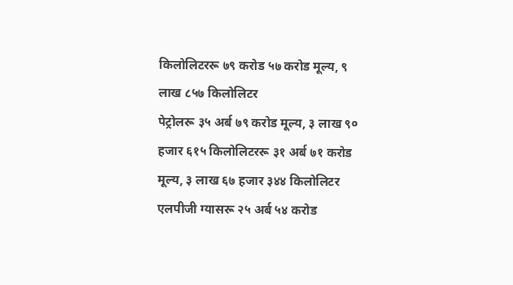किलोलिटररू ७९ करोड ५७ करोड मूल्य, ९ लाख ८५७ किलोलिटर
पेट्रोलरू ३५ अर्ब ७९ करोड मूल्य, ३ लाख ९० हजार ६१५ किलोलिटररू ३१ अर्ब ७१ करोड मूल्य, ३ लाख ६७ हजार ३४४ किलोलिटर
एलपीजी ग्यासरू २५ अर्ब ५४ करोड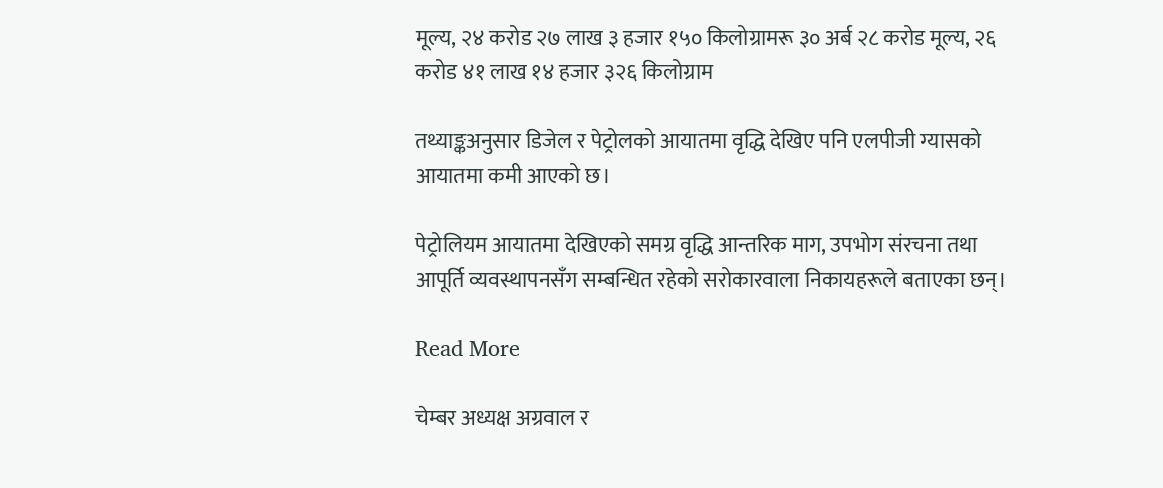मूल्य, २४ करोड २७ लाख ३ हजार १५० किलोग्रामरू ३० अर्ब २८ करोड मूल्य, २६ करोड ४१ लाख १४ हजार ३२६ किलोग्राम

तथ्याङ्कअनुसार डिजेल र पेट्रोलको आयातमा वृद्धि देखिए पनि एलपीजी ग्यासको आयातमा कमी आएको छ।

पेट्रोलियम आयातमा देखिएको समग्र वृद्धि आन्तरिक माग, उपभोग संरचना तथा आपूर्ति व्यवस्थापनसँग सम्बन्धित रहेको सरोकारवाला निकायहरूले बताएका छन्।

Read More

चेम्बर अध्यक्ष अग्रवाल र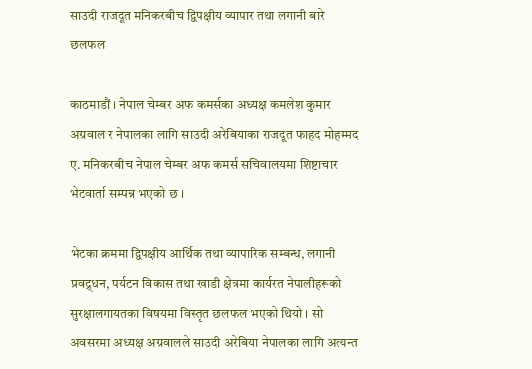साउदी राजदूत मनिकरबीच द्विपक्षीय व्यापार तथा लगानी बारे छलफल

काठमाडौं । नेपाल चेम्बर अफ कमर्सका अध्यक्ष कमलेश कुमार अग्रवाल र नेपालका लागि साउदी अरेबियाका राजदूत फाहद मोहम्मद ए. मनिकरबीच नेपाल चेम्बर अफ कमर्स सचिवालयमा शिष्टाचार भेटवार्ता सम्पन्न भएको छ ।

भेटका क्रममा द्विपक्षीय आर्थिक तथा व्यापारिक सम्बन्ध, लगानी प्रवद्र्धन, पर्यटन विकास तथा खाडी क्षेत्रमा कार्यरत नेपालीहरूको सुरक्षालगायतका विषयमा विस्तृत छलफल भएको थियो । सो अवसरमा अध्यक्ष अग्रवालले साउदी अरेबिया नेपालका लागि अत्यन्त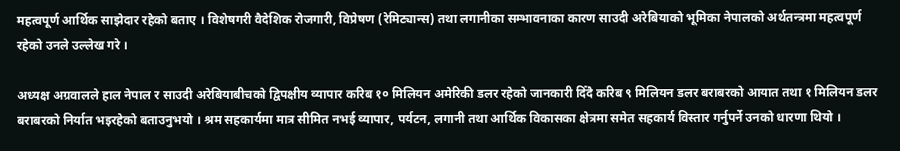महत्वपूर्ण आर्थिक साझेदार रहेको बताए । विशेषगरी वैदेशिक रोजगारी, विप्रेषण (रेमिट्यान्स) तथा लगानीका सम्भावनाका कारण साउदी अरेबियाको भूमिका नेपालको अर्थतन्त्रमा महत्वपूर्ण रहेको उनले उल्लेख गरे ।

अध्यक्ष अग्रवालले हाल नेपाल र साउदी अरेबियाबीचको द्विपक्षीय व्यापार करिब १० मिलियन अमेरिकी डलर रहेको जानकारी दिँदै करिब ९ मिलियन डलर बराबरको आयात तथा १ मिलियन डलर बराबरको निर्यात भइरहेको बताउनुभयो । श्रम सहकार्यमा मात्र सीमित नभई व्यापार, पर्यटन, लगानी तथा आर्थिक विकासका क्षेत्रमा समेत सहकार्य विस्तार गर्नुपर्ने उनको धारणा थियो ।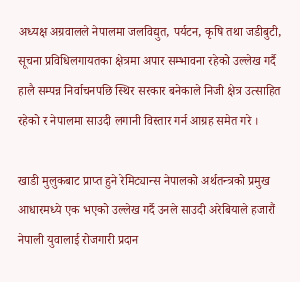अध्यक्ष अग्रवालले नेपालमा जलविद्युत, पर्यटन, कृषि तथा जडीबुटी, सूचना प्रविधिलगायतका क्षेत्रमा अपार सम्भावना रहेको उल्लेख गर्दै हालै सम्पन्न निर्वाचनपछि स्थिर सरकार बनेकाले निजी क्षेत्र उत्साहित रहेको र नेपालमा साउदी लगानी विस्तार गर्न आग्रह समेत गरे ।

खाडी मुलुकबाट प्राप्त हुने रेमिट्यान्स नेपालको अर्थतन्त्रको प्रमुख आधारमध्ये एक भएको उल्लेख गर्दै उनले साउदी अरेबियाले हजारौं नेपाली युवालाई रोजगारी प्रदान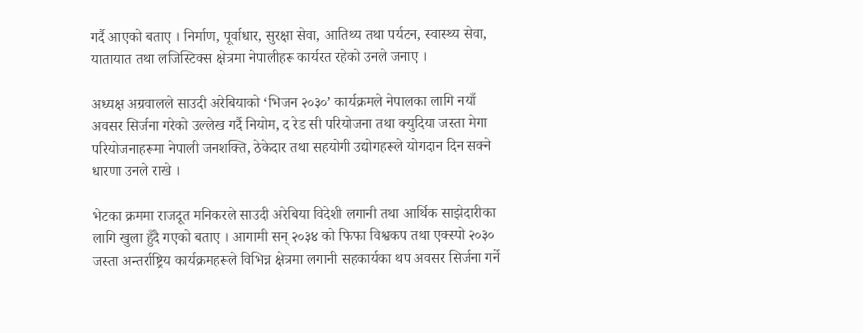गर्दै आएको बताए । निर्माण, पूर्वाधार, सुरक्षा सेवा, आतिथ्य तथा पर्यटन, स्वास्थ्य सेवा, यातायात तथा लजिस्टिक्स क्षेत्रमा नेपालीहरू कार्यरत रहेको उनले जनाए ।

अध्यक्ष अग्रवालले साउदी अरेबियाको ‘भिजन २०३०’ कार्यक्रमले नेपालका लागि नयाँ अवसर सिर्जना गरेको उल्लेख गर्दै नियोम, द रेड सी परियोजना तथा क्युदिया जस्ता मेगा परियोजनाहरूमा नेपाली जनशक्ति, ठेकेदार तथा सहयोगी उद्योगहरूले योगदान दिन सक्ने धारणा उनले राखे ।

भेटका क्रममा राजदूत मनिकरले साउदी अरेबिया विदेशी लगानी तथा आर्थिक साझेदारीका लागि खुला हुँदै गएको बताए । आगामी सन् २०३४ को फिफा विश्वकप तथा एक्स्पो २०३० जस्ता अन्तर्राष्ट्रिय कार्यक्रमहरूले विभिन्न क्षेत्रमा लगानी सहकार्यका थप अवसर सिर्जना गर्ने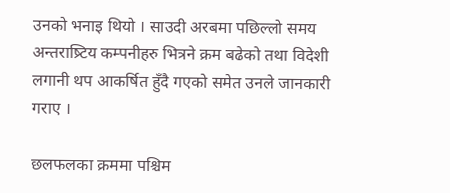उनको भनाइ थियो । साउदी अरबमा पछिल्लो समय अन्तराष्र्टिय कम्पनीहरु भित्रने क्रम बढेको तथा विदेशी लगानी थप आकर्षित हुँदै गएको समेत उनले जानकारी गराए ।

छलफलका क्रममा पश्चिम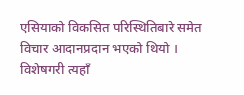एसियाको विकसित परिस्थितिबारे समेत विचार आदानप्रदान भएको थियो । विशेषगरी त्यहाँ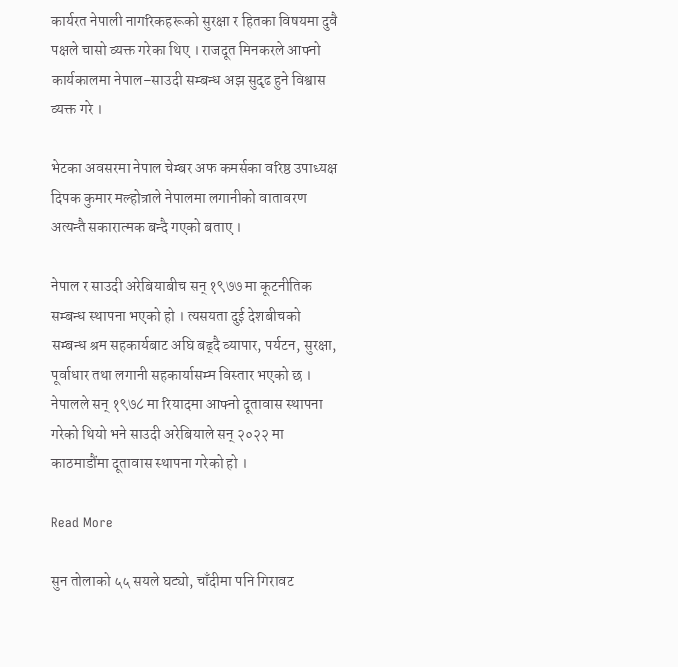कार्यरत नेपाली नागरिकहरूको सुरक्षा र हितका विषयमा दुवै पक्षले चासो व्यक्त गरेका थिए । राजदूत मिनकरले आफ्नो कार्यकालमा नेपाल–साउदी सम्बन्ध अझ सुदृढ हुने विश्वास व्यक्त गरे ।

भेटका अवसरमा नेपाल चेम्बर अफ कमर्सका वरिष्ठ उपाध्यक्ष दिपक कुमार मल्होत्राले नेपालमा लगानीको वातावरण अत्यन्तै सकारात्मक बन्दै गएको बताए ।

नेपाल र साउदी अरेबियाबीच सन् १९७७ मा कूटनीतिक सम्बन्ध स्थापना भएको हो । त्यसयता दुई देशबीचको सम्बन्ध श्रम सहकार्यबाट अघि बढ्दै व्यापार, पर्यटन, सुरक्षा, पूर्वाधार तथा लगानी सहकार्यासम्म विस्तार भएको छ । नेपालले सन् १९७८ मा रियादमा आफ्नो दूतावास स्थापना गरेको थियो भने साउदी अरेबियाले सन् २०२२ मा काठमाडौंमा दूतावास स्थापना गरेको हो ।

Read More

सुन तोलाको ५५ सयले घट्यो, चाँदीमा पनि गिरावट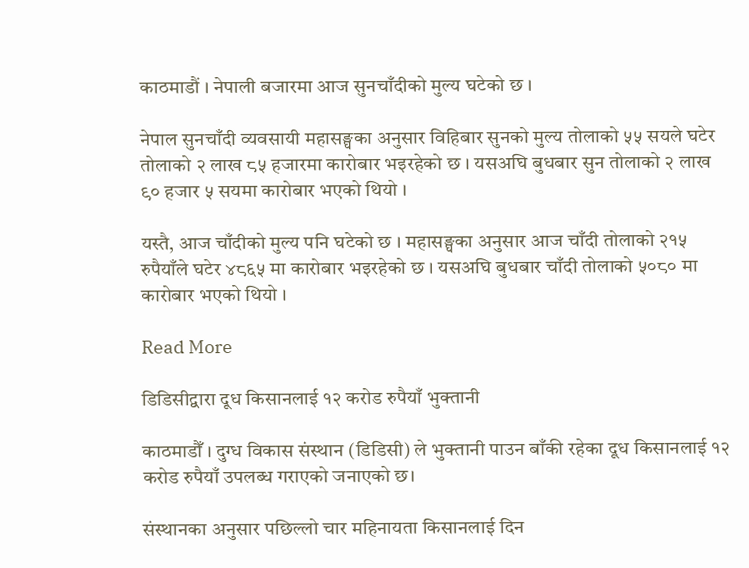काठमाडौं । नेपाली बजारमा आज सुनचाँदीको मुल्य घटेको छ ।

नेपाल सुनचाँदी व्यवसायी महासङ्घका अनुसार विहिबार सुनको मुल्य तोलाको ५५ सयले घटेर तोलाको २ लाख ८५ हजारमा कारोबार भइरहेको छ । यसअघि बुधबार सुन तोलाको २ लाख ९० हजार ५ सयमा कारोबार भएको थियो ।

यस्तै, आज चाँदीको मुल्य पनि घटेको छ । महासङ्घका अनुसार आज चाँदी तोलाको २१५ रुपैयाँले घटेर ४८६५ मा कारोबार भइरहेको छ । यसअघि बुधबार चाँदी तोलाको ५०८० मा कारोबार भएको थियो ।

Read More

डिडिसीद्वारा दूध किसानलाई १२ करोड रुपैयाँ भुक्तानी

काठमाडौँ । दुग्ध विकास संस्थान (डिडिसी) ले भुक्तानी पाउन बाँकी रहेका दूध किसानलाई १२ करोड रुपैयाँ उपलब्ध गराएको जनाएको छ।

संस्थानका अनुसार पछिल्लो चार महिनायता किसानलाई दिन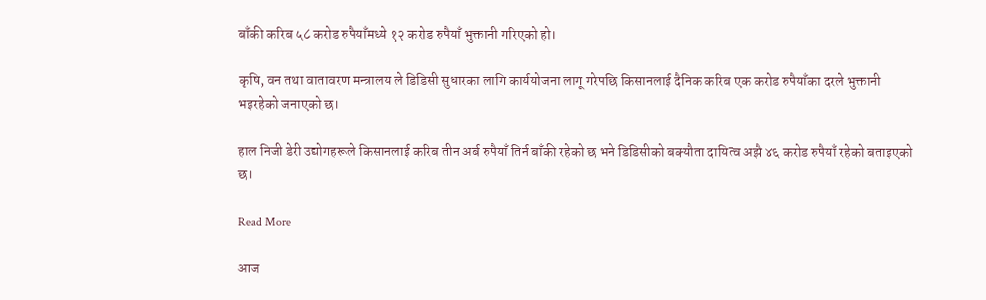बाँकी करिब ५८ करोड रुपैयाँमध्ये १२ करोड रुपैयाँ भुक्तानी गरिएको हो।

कृषि, वन तथा वातावरण मन्त्रालय ले डिडिसी सुधारका लागि कार्ययोजना लागू गरेपछि किसानलाई दैनिक करिब एक करोड रुपैयाँका दरले भुक्तानी भइरहेको जनाएको छ।

हाल निजी डेरी उद्योगहरूले किसानलाई करिब तीन अर्ब रुपैयाँ तिर्न बाँकी रहेको छ भने डिडिसीको बक्यौता दायित्व अझै ४६ करोड रुपैयाँ रहेको बताइएको छ।

Read More

आज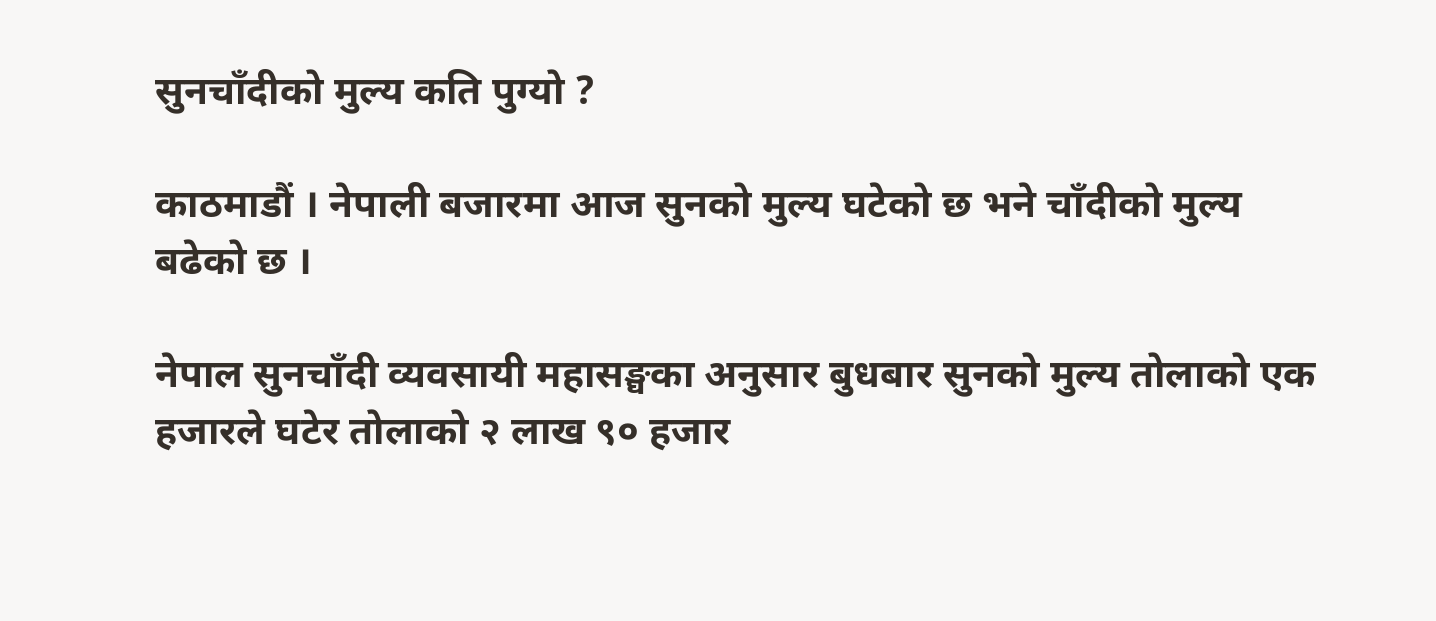सुनचाँदीको मुल्य कति पुग्यो ?

काठमाडौं । नेपाली बजारमा आज सुनको मुल्य घटेको छ भने चाँदीको मुल्य बढेको छ ।

नेपाल सुनचाँदी व्यवसायी महासङ्घका अनुसार बुधबार सुनको मुल्य तोलाको एक हजारले घटेर तोलाको २ लाख ९० हजार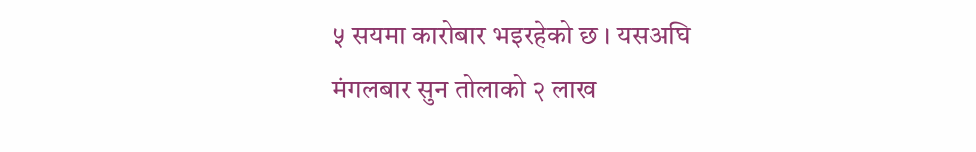५ सयमा कारोबार भइरहेको छ । यसअघि मंगलबार सुन तोलाको २ लाख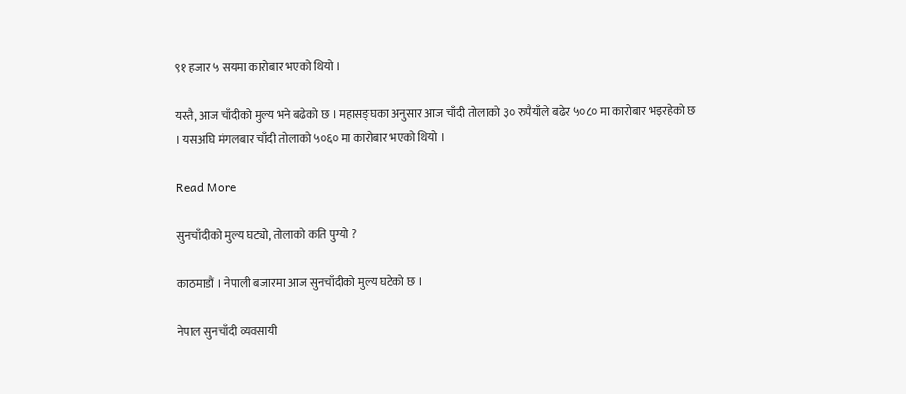९१ हजार ५ सयमा कारोबार भएको थियो ।

यस्तै, आज चाँदीको मुल्य भने बढेको छ । महासङ्घका अनुसार आज चाँदी तोलाको ३० रुपैयाँले बढेर ५०८० मा कारोबार भइरहेको छ । यसअघि मंगलबार चाँदी तोलाको ५०६० मा कारोबार भएको थियो ।

Read More

सुनचाँदीको मुल्य घट्यो, तोलाको कति पुग्यो ?

काठमाडौं । नेपाली बजारमा आज सुनचाँदीको मुल्य घटेको छ ।

नेपाल सुनचाँदी व्यवसायी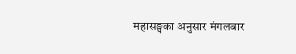महासङ्घका अनुसार मंगलबार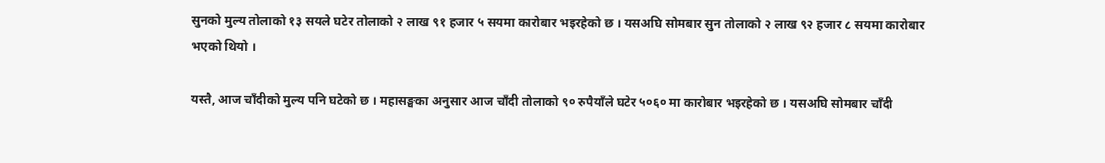सुनको मुल्य तोलाको १३ सयले घटेर तोलाको २ लाख ९१ हजार ५ सयमा कारोबार भइरहेको छ । यसअघि सोमबार सुन तोलाको २ लाख ९२ हजार ८ सयमा कारोबार भएको थियो ।

यस्तै, आज चाँदीको मुल्य पनि घटेको छ । महासङ्घका अनुसार आज चाँदी तोलाको ९० रुपैयाँले घटेर ५०६० मा कारोबार भइरहेको छ । यसअघि सोमबार चाँदी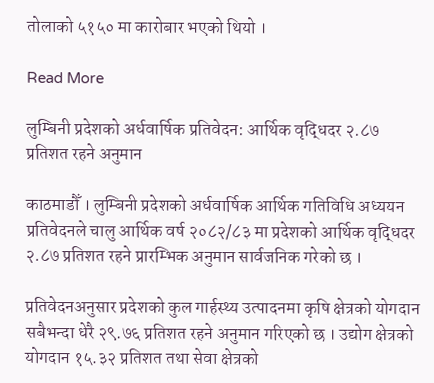तोलाको ५१५० मा कारोबार भएको थियो ।

Read More

लुम्बिनी प्रदेशको अर्धवार्षिक प्रतिवेदन: आर्थिक वृद्धिदर २.८७ प्रतिशत रहने अनुमान

काठमाडौँ । लुम्बिनी प्रदेशको अर्धवार्षिक आर्थिक गतिविधि अध्ययन प्रतिवेदनले चालु आर्थिक वर्ष २०८२/८३ मा प्रदेशको आर्थिक वृद्धिदर २.८७ प्रतिशत रहने प्रारम्भिक अनुमान सार्वजनिक गरेको छ ।

प्रतिवेदनअनुसार प्रदेशको कुल गार्हस्थ्य उत्पादनमा कृषि क्षेत्रको योगदान सबैभन्दा धेरै २९.७६ प्रतिशत रहने अनुमान गरिएको छ । उद्योग क्षेत्रको योगदान १५.३२ प्रतिशत तथा सेवा क्षेत्रको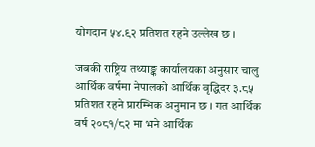योगदान ५४.९२ प्रतिशत रहने उल्लेख छ ।

जबकी राष्ट्रिय तथ्याङ्क कार्यालयका अनुसार चालु आर्थिक वर्षमा नेपालको आर्थिक वृद्धिदर ३.८५ प्रतिशत रहने प्रारम्भिक अनुमान छ । गत आर्थिक वर्ष २०८१/८२ मा भने आर्थिक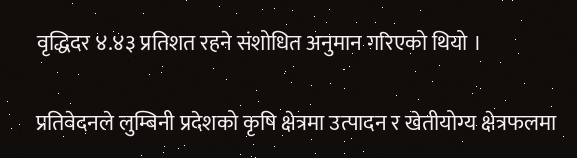वृद्धिदर ४.४३ प्रतिशत रहने संशोधित अनुमान गरिएको थियो ।

प्रतिवेदनले लुम्बिनी प्रदेशको कृषि क्षेत्रमा उत्पादन र खेतीयोग्य क्षेत्रफलमा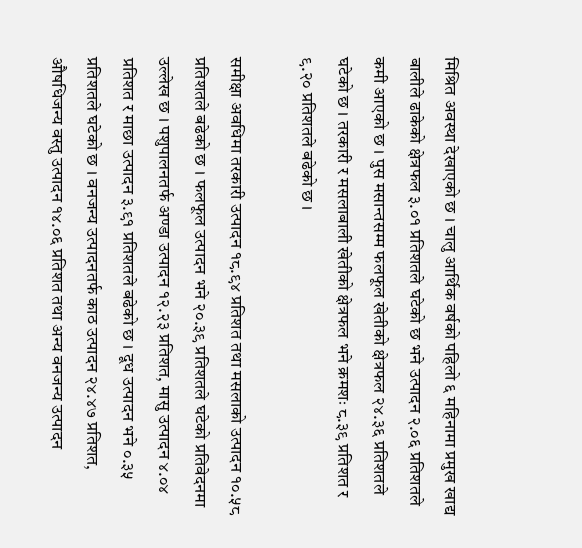मिश्रित अवस्था देखाएको छ । चालु आर्थिक वर्षको पहिलो ६ महिनामा प्रमुख खाद्य बालीले ढाकेको क्षेत्रफल ३.०१ प्रतिशतले घटेको छ भने उत्पादन २.०६ प्रतिशतले कमी आएको छ । पुस मसान्तसम्म फलफूल खेतीको क्षेत्रफल २४.३६ प्रतिशतले घटेको छ । तरकारी र मसलाबाली खेतीको क्षेत्रफल भने क्रमशः ८.३९ प्रतिशत र ९.२० प्रतिशतले बढेको छ ।

समीक्षा अवधिमा तरकारी उत्पादन १८.९४ प्रतिशत तथा मसलाको उत्पादन १०.५८ प्रतिशतले बढेको छ । फलफूल उत्पादन भने २०.३९ प्रतिशतले घटेको प्रतिवेदनमा उल्लेख छ । पशुपालनतर्फ अण्डा उत्पादन १२.२३ प्रतिशत, मासु उत्पादन ४.०४ प्रतिशत र माछा उत्पादन ३.९१ प्रतिशतले बढेको छ । दूध उत्पादन भने ०.३५ प्रतिशतले घटेको छ । वनजन्य उत्पादनतर्फ काठ उत्पादन २४.४७ प्रतिशत, औषधिजन्य वस्तु उत्पादन १४.०६ प्रतिशत तथा अन्य वनजन्य उत्पादन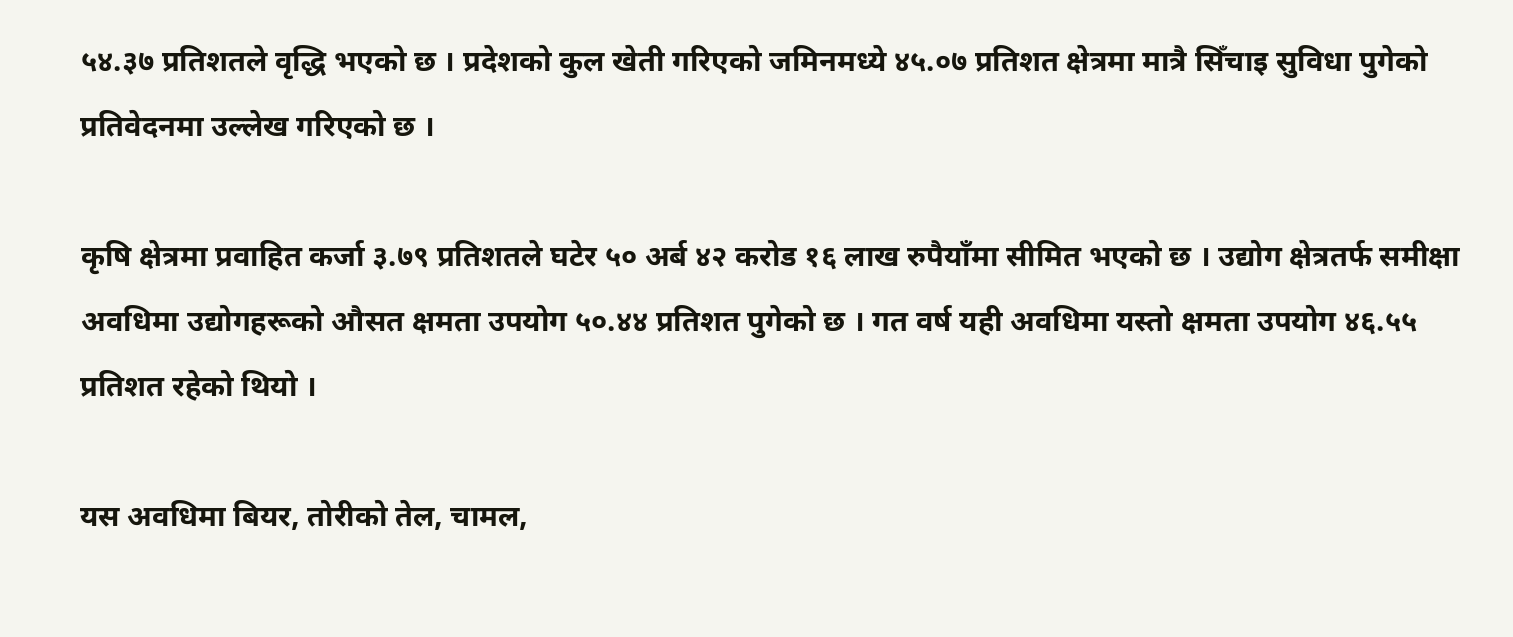५४.३७ प्रतिशतले वृद्धि भएको छ । प्रदेशको कुल खेती गरिएको जमिनमध्ये ४५.०७ प्रतिशत क्षेत्रमा मात्रै सिँचाइ सुविधा पुगेको प्रतिवेदनमा उल्लेख गरिएको छ ।

कृषि क्षेत्रमा प्रवाहित कर्जा ३.७९ प्रतिशतले घटेर ५० अर्ब ४२ करोड १६ लाख रुपैयाँमा सीमित भएको छ । उद्योग क्षेत्रतर्फ समीक्षा अवधिमा उद्योगहरूको औसत क्षमता उपयोग ५०.४४ प्रतिशत पुगेको छ । गत वर्ष यही अवधिमा यस्तो क्षमता उपयोग ४६.५५ प्रतिशत रहेको थियो ।

यस अवधिमा बियर, तोरीको तेल, चामल,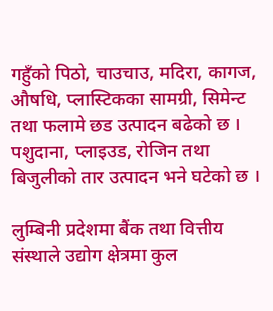गहुँको पिठो, चाउचाउ, मदिरा, कागज, औषधि, प्लास्टिकका सामग्री, सिमेन्ट तथा फलामे छड उत्पादन बढेको छ । पशुदाना, प्लाइउड, रोजिन तथा बिजुलीको तार उत्पादन भने घटेको छ ।

लुम्बिनी प्रदेशमा बैंक तथा वित्तीय संस्थाले उद्योग क्षेत्रमा कुल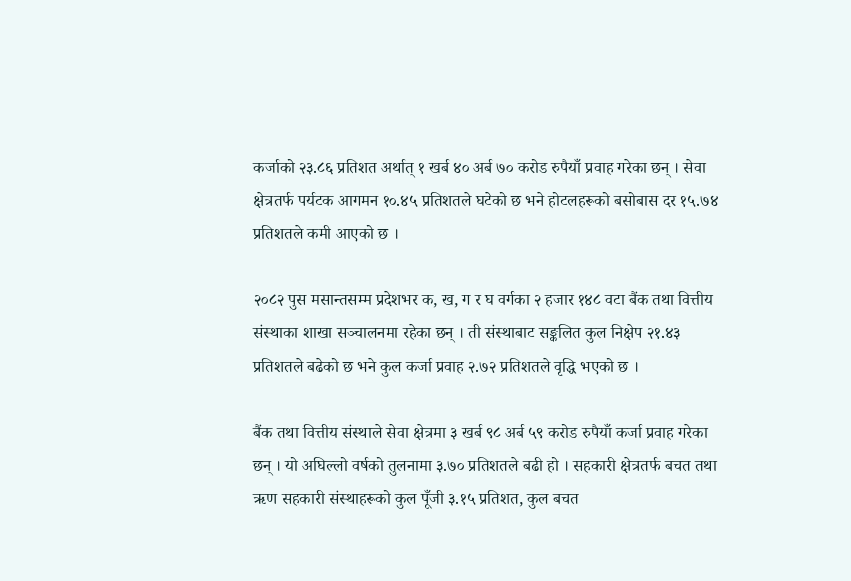कर्जाको २३.८६ प्रतिशत अर्थात् १ खर्ब ४० अर्ब ७० करोड रुपैयाँ प्रवाह गरेका छन् । सेवा क्षेत्रतर्फ पर्यटक आगमन १०.४५ प्रतिशतले घटेको छ भने होटलहरूको बसोबास दर १५.७४ प्रतिशतले कमी आएको छ ।

२०८२ पुस मसान्तसम्म प्रदेशभर क, ख, ग र घ वर्गका २ हजार १४८ वटा बैंक तथा वित्तीय संस्थाका शाखा सञ्चालनमा रहेका छन् । ती संस्थाबाट सङ्कलित कुल निक्षेप २१.४३ प्रतिशतले बढेको छ भने कुल कर्जा प्रवाह २.७२ प्रतिशतले वृद्धि भएको छ ।

बैंक तथा वित्तीय संस्थाले सेवा क्षेत्रमा ३ खर्ब ९८ अर्ब ५९ करोड रुपैयाँ कर्जा प्रवाह गरेका छन् । यो अघिल्लो वर्षको तुलनामा ३.७० प्रतिशतले बढी हो । सहकारी क्षेत्रतर्फ बचत तथा ऋण सहकारी संस्थाहरूको कुल पूँजी ३.१५ प्रतिशत, कुल बचत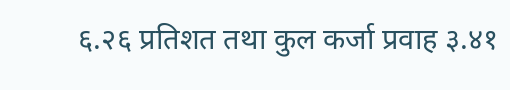६.२६ प्रतिशत तथा कुल कर्जा प्रवाह ३.४१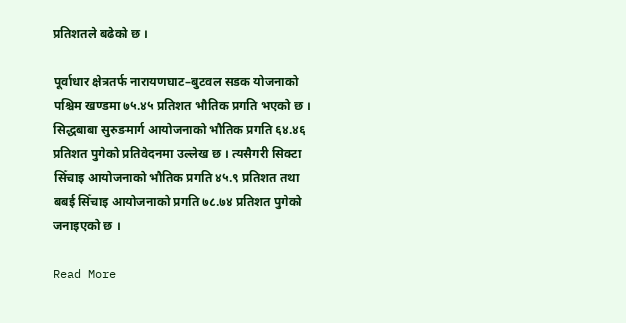प्रतिशतले बढेको छ ।

पूर्वाधार क्षेत्रतर्फ नारायणघाट–बुटवल सडक योजनाको पश्चिम खण्डमा ७५.४५ प्रतिशत भौतिक प्रगति भएको छ । सिद्धबाबा सुरुङमार्ग आयोजनाको भौतिक प्रगति ६४.४६ प्रतिशत पुगेको प्रतिवेदनमा उल्लेख छ । त्यसैगरी सिक्टा सिँचाइ आयोजनाको भौतिक प्रगति ४५.९ प्रतिशत तथा बबई सिँचाइ आयोजनाको प्रगति ७८.७४ प्रतिशत पुगेको जनाइएको छ ।

Read More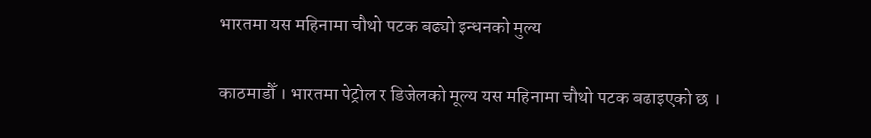भारतमा यस महिनामा चौथो पटक बढ्यो इन्धनको मुल्य

काठमाडौँ । भारतमा पेट्रोल र डिजेलको मूल्य यस महिनामा चौथो पटक बढाइएको छ ।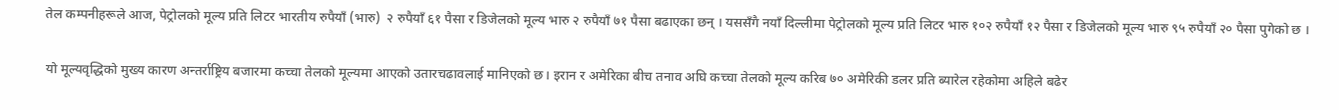तेल कम्पनीहरूले आज, पेट्रोलको मूल्य प्रति लिटर भारतीय रुपैयाँ (भारु)  २ रुपैयाँ ६१ पैसा र डिजेलको मूल्य भारु २ रुपैयाँ ७१ पैसा बढाएका छन् । यससँगै नयाँ दिल्लीमा पेट्रोलको मूल्य प्रति लिटर भारु १०२ रुपैयाँ १२ पैसा र डिजेलको मूल्य भारु ९५ रुपैयाँ २० पैसा पुगेको छ ।

यो मूल्यवृद्धिको मुख्य कारण अन्तर्राष्ट्रिय बजारमा कच्चा तेलको मूल्यमा आएको उतारचढावलाई मानिएको छ। इरान र अमेरिका बीच तनाव अघि कच्चा तेलको मूल्य करिब ७० अमेरिकी डलर प्रति ब्यारेल रहेकोमा अहिले बढेर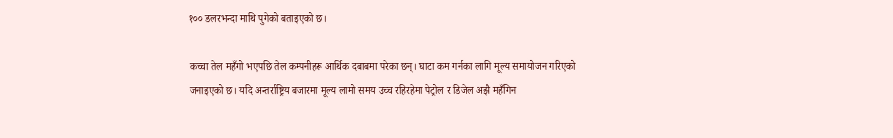१०० डलरभन्दा माथि पुगेको बताइएको छ।

कच्चा तेल महँगो भएपछि तेल कम्पनीहरू आर्थिक दबाबमा परेका छन्। घाटा कम गर्नका लागि मूल्य समायोजन गरिएको जनाइएको छ। यदि अन्तर्राष्ट्रिय बजारमा मूल्य लामो समय उच्च रहिरहेमा पेट्रोल र डिजेल अझै महँगिन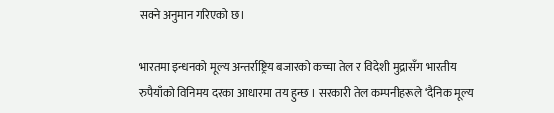सक्ने अनुमान गरिएको छ।

भारतमा इन्धनको मूल्य अन्तर्राष्ट्रिय बजारको कच्चा तेल र विदेशी मुद्रासँग भारतीय रुपैयाँको विनिमय दरका आधारमा तय हुन्छ । सरकारी तेल कम्पनीहरूले ‘दैनिक मूल्य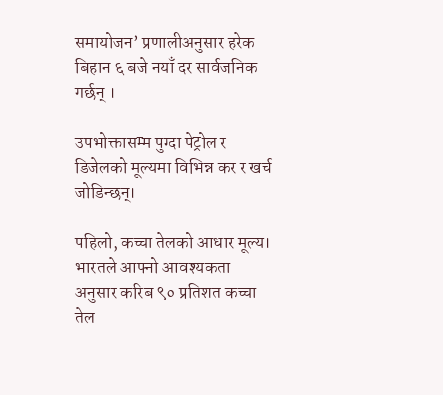समायोजन’ प्रणालीअनुसार हरेक बिहान ६ बजे नयाँ दर सार्वजनिक गर्छन् ।

उपभोक्तासम्म पुग्दा पेट्रोल र डिजेलको मूल्यमा विभिन्न कर र खर्च जोडिन्छन्।

पहिलो, कच्चा तेलको आधार मूल्य। भारतले आफ्नो आवश्यकता अनुसार करिब ९० प्रतिशत कच्चा तेल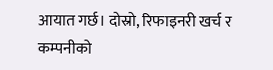आयात गर्छ। दोस्रो, रिफाइनरी खर्च र कम्पनीको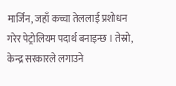मार्जिन, जहाँ कच्चा तेललाई प्रशोधन गरेर पेट्रोलियम पदार्थ बनाइन्छ । तेस्रो, केन्द्र सरकारले लगाउने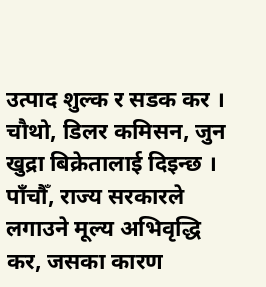उत्पाद शुल्क र सडक कर । चौथो, डिलर कमिसन, जुन खुद्रा बिक्रेतालाई दिइन्छ । पाँचौँ, राज्य सरकारले लगाउने मूल्य अभिवृद्धि कर, जसका कारण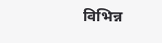विभिन्न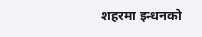शहरमा इन्धनको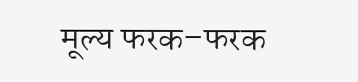मूल्य फरक–फरक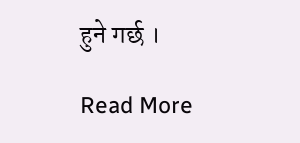हुने गर्छ ।

Read More